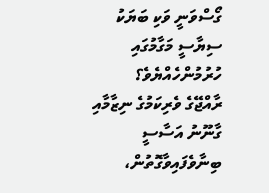ގޯސްވަނީ ވަކި ބަޔަކު ސިޔާސީ މަގާމުގައި ހުރުމުންހެއްޔެވެ؟
ރާއްޖޭގެ ވެރިކަމުގެ ނިޒާމާއި ގާނޫނު އަސާސީ ބިނާވެފައިވާގޮތުން،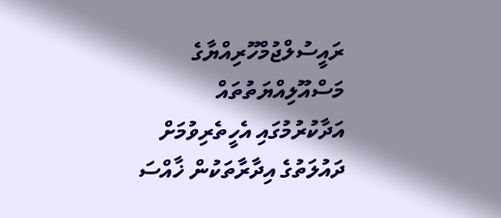ރައީސުލްޖުމްހޫރިއްޔާގެ މަސްއޫލިއްޔަތުތައް އަދާކުރުމުގައި އެހީތެރިވުމަށް ދައުލަތުގެ އިދާރާތަކުން ޚާއްސަ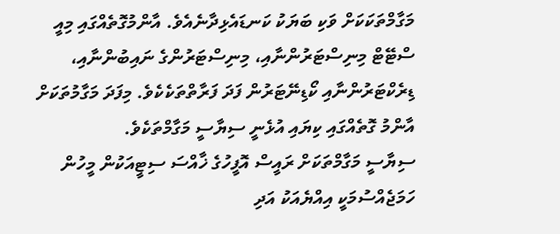މަގާމްތަކަކަށް ވަކި ބަޔަކު ކަނޑައެޅިދާނެއެވެ. އާންމުގޮތެއްގައި މިއީ ސްޓޭޓް މިނިސްޓަރުންނާއި، މިނިސްޓަރުންގެ ނައިބުންނާއި، ޑިރެކްޓަރުންނާއި ކޯޑިނޭޓަރުން ފަދަ ފަރާތްތަކެކެވެ. މިފަދަ މަގާމުތަކަށް އާންމު ގޮތެއްގައި ކިޔައި އުޅެނީ ސިޔާސީ މަގާމްތަކެވެ.
ސިޔާސީ މަގާމްތަކަށް ރައީސް އޮފީހުގެ ޚާއްސަ ސިޓީއަކުން މީހުން ހަމަޖެއްސުމަކީ އިއްޔެއަކު އަދި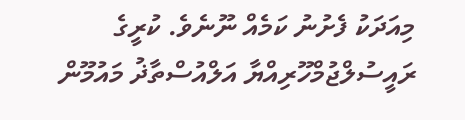މިއަދަކު ފެށުނު ކަމެއް ނޫނެވެ. ކުރީގެ ރައީސުލްޖުމްހޫރިއްޔާ އަލްއުސްތާޛު މައުމޫން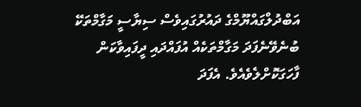އަބްދުލްގައްޔޫމްގެ ދައުރުގައިވެސް ސިޔާސީ މަގާމްތަކޭ ބުނެވޭނެފަދަ މަގާމްތަކެއް އުފައްދައި ދީފައިވާކަން ފާހަގަކޮށްލެވެއެވެ. އެފަދަ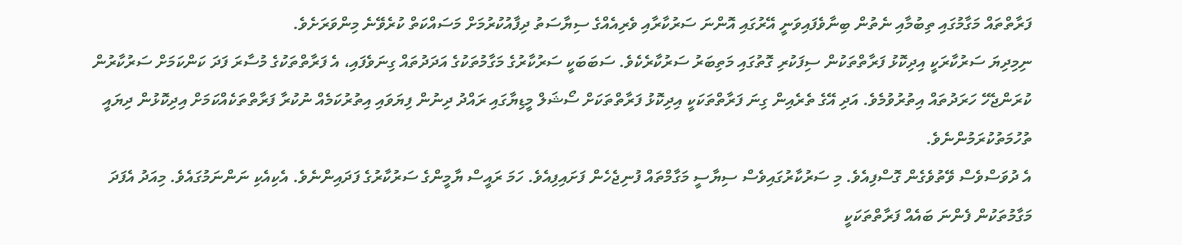ފަރާތްތައް މަގާމުގައި ތިބުމާއި ނެތުން ބިނާވެފައިވަނީ އޭރުގައި އޮންނަ ސަރުކާރާއި ވެރިއެއްގެ ސިޔާސަތު ދިފާއުކުރުމަށް މަސައްކަތް ކުރެވޭނެ މިންވަރަށެވެ.
ނިމިދިޔަ ސަރުކާރަކީ އިދިކޮޅު ފަރާތްތަކުން ސިފަކުރި ގޮތުގައި މަތިބަރު ސަރުކާރެކެވެ. ސަބަބަކީ ސަރުކާރުގެ މަގާމުތަކުގެ އަދަދުތައް ގިނަވެފައި، އެ ފަރާތްތަކުގެ މުސާރަ ފަދަ ކަންކަމަށް ސަރުކާރުން ކުރަންޖެހޭ ހަރަދުތައް އިތުރުވުމެވެ. އަދި އޭގެ ތެރެއިން ގިނަ ފަރާތްތަކަކީ އިދިކޮޅު ފަރާތްތަކަށް ސޯޝަލް މީޑިޔާގައި ރައްދު ދިނުން ފިޔަވައި އިތުރުކަމެއް ނުކުރާ ފަރާތްތަކެއްކަމަށް އިދިކޮޅުން ދިޔައީ ތުހުމަތުކުރަމުންނެވެ.
އެ ދުވަސްވެސް ވޭތުވެގެން ގޮސްފިއެވެ. މި ސަރުކާރުގައިވެސް ސިޔާސީ މަގާމްތައް ފުނިޖެހެން ފަށައިފިއެވެ. ހަމަ ރައީސް ޔާމީންގެ ސަރުކާރުގެ ފަދައިންނެވެ. އެކިއެކި ނަންނަމުގައެވެ. މިއަދު އެފަދަ މަގާމުތަކުން ފެންނަ ބައެއް ފަރާތްތަކަކީ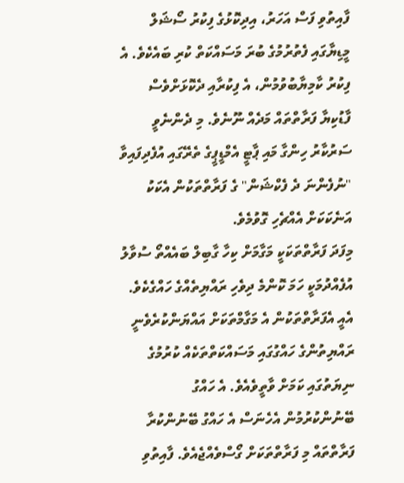ފާއިތުވި ފަސް އަހަރު، އިދިކޮޅުގެ ފިކުރު ސޯޝަލް މީޑިޔާގައި ފެތުރުމުގެ ބުރަ މަސައްކަތް ކުރި ބައެކެވެ. އެ ފިކުރު ކާމިޔާބުވުމުން، އެ ފިކުރާއި ދެކޮޅަށްވެސް ފާޑުކިޔާ ފަރާތްތައް މަދެއް ނޫނެވެ. މި ދެންނެވީ ސަރުކާރު ހިންގާ މައި ޕާޓީ އެމްޑީޕީގެ ތެރޭގައި އުފެދިފައިވާ "ނުފެންނަ ދެ ފެކްޝަން" ގެ ފަރާތްތަކުން އެކަކު އަނެކަކަށް އެއްޗެހި ގޮވުމެވެ.
މިފަދަ ފަރާތްތަކަކީ މަގާމަށް ކިހާ ގާބިލް ބައެއްތޯ ސުވާލު އުފެއްދުމަކީ ހަމަ ކޮންމެ ދިވެހި ރައްޔިތެއްގެ ހައްގެކެވެ. އެއީ އެފަރާތްތަކުން އެ މަގާމްތަކަށް އައްޔަންކުރެވެނީ ރައްޔިތުންގެ ހައްގުގައި މަސައްކަތްތަކެއް ކުރުމުގެ ނިޔަތުގައި ކަމަށް ވާތީވެއެވެ. އެ ހައްގު ބޭނުންކުރުމުން އެހެނަސް އެ ހައްގު ބޭނުންކުރާ ފަރާތްތައް މި ފަރާތްތަކަށް ގޯސްވެއްޖެއެވެ. ފާއިތުވި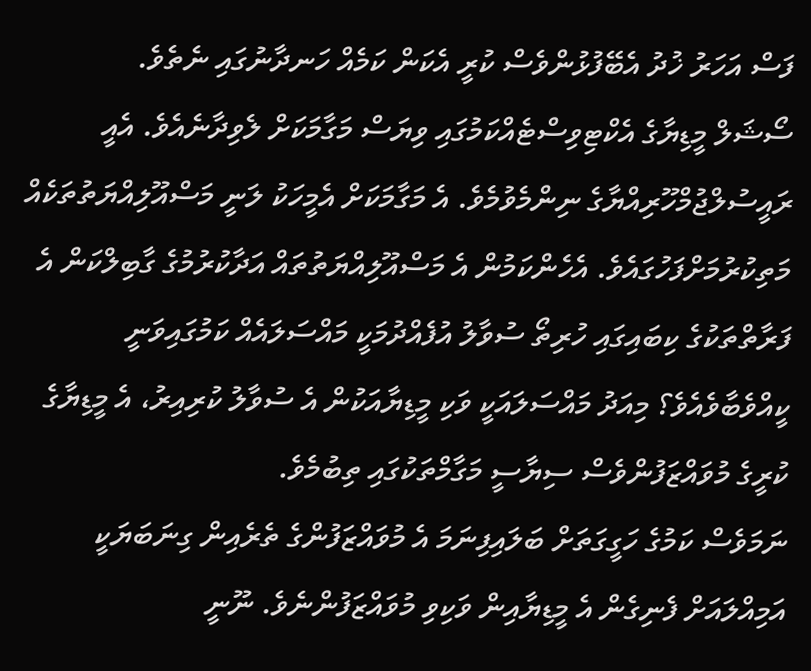ފަސް އަހަރު ޚުދު އެބޭފުޅުންވެސް ކުރީ އެކަން ކަމެއް ހަނދާނުގައި ނެތެވެ.
ސޯޝަލް މީޑިޔާގެ އެކްޓިވިސްޓެއްކަމުގައި ވިޔަސް މަގާމަކަށް ލެވިދާނެއެވެ. އެއީ ރައީސުލްޖުމްހޫރިއްޔާގެ ނިންމެވުމެވެ. އެ މަގާމަކަށް އެމީހަކު ލަނީ މަސްއޫލިއްޔަތުތަކެއް މަތިކުރުމަށްފަހުގައެވެ. އެހެންކަމުން އެ މަސްއޫލިއްޔަތުތައް އަދާކުރުމުގެ ގާބިލްކަން އެ ފަރާތްތަކުގެ ކިބައިގައި ހުރިތޯ ސުވާލު އުފެއްދުމަކީ މައްސަލައެއް ކަމުގައިވަނީ ކީއްވެބާވެއެވެ؟ މިއަދު މައްސަލައަކީ ވަކި މީޑިޔާއަކުން އެ ސުވާލު ކުރިއިރު، އެ މީޑިޔާގެ ކުރީގެ މުވައްޒަފުންވެސް ސިޔާސީ މަގާމްތަކުގައި ތިބުމެވެ.
ނަމަވެސް ކަމުގެ ހަގީގަތަށް ބަލައިފިނަމަ އެ މުވައްޒަފުންގެ ތެރެއިން ގިނަބަޔަކީ އަމިއްލައަށް ފެނިގެން އެ މީޑިޔާއިން ވަކިވި މުވައްޒަފުންނެވެ. ނޫނީ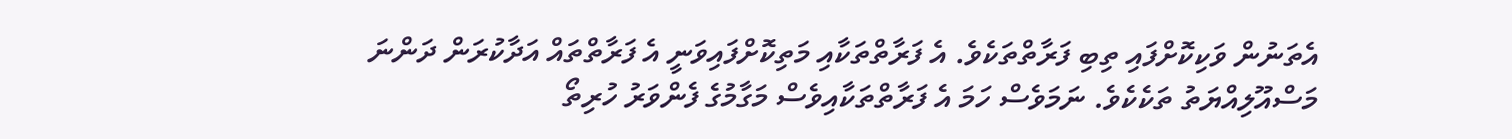އެތަނުން ވަކިކޮށްފައި ތިބި ފަރާތްތަކެވެ. އެ ފަރާތްތަކާއި މަތިކޮށްފައިވަނީ އެ ފަރާތްތައް އަދާކުރަން ދަންނަ މަސްއޫލިއްޔަތު ތަކެކެވެ. ނަމަވެސް ހަމަ އެ ފަރާތްތަކާއިވެސް މަގާމުގެ ފެންވަރު ހުރިތޯ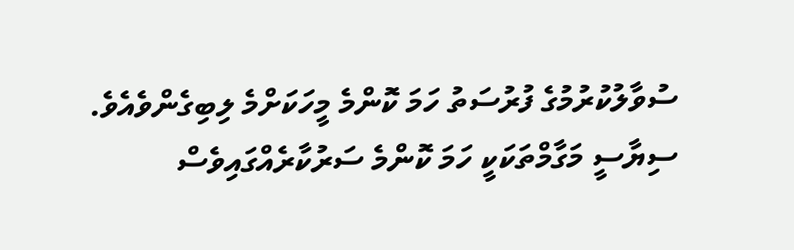ސުވާލުކުރުމުގެ ފުރުސަތު ހަމަ ކޮންމެ މީހަކަށްމެ ލިބިގެންވެއެވެ.
ސިޔާސީ މަގާމްތަކަކީ ހަމަ ކޮންމެ ސަރުކާރެއްގައިވެސް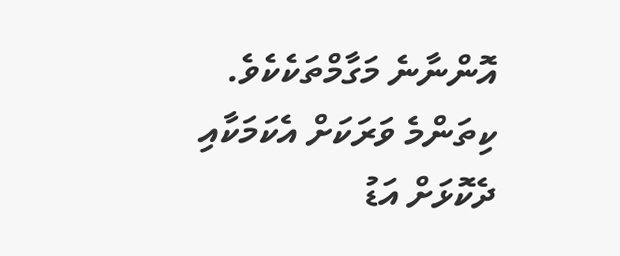އޮންނާނެ މަގާމްތަކެކެވެ. ކިތަންމެ ވަރަކަށް އެކަމަކާއި ދެކޮޅަށް އަޑު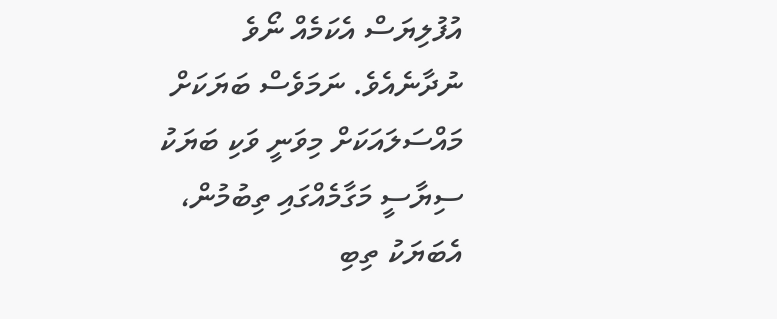އުފުލިޔަސް އެކަމެއް ނޯވެ ނުދާނެއެވެ. ނަމަވެސް ބަޔަކަށް މައްސަލައަކަށް މިވަނީ ވަކި ބަޔަކު ސިޔާސީ މަގާމެއްގައި ތިބުމުން، އެބަޔަކު ތިބި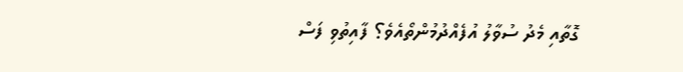ގޮތާއި މެދު ސުވާލު އުފެއްދުމުންތޯއެވެ؟ ފާއިތުވި ފަސް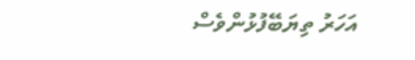އަހަރު ތިޔަބޭފުޅުންވެސް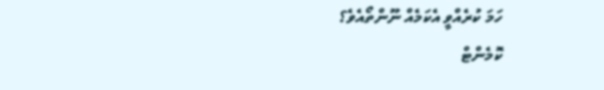ހަމަ ކުރެއްވީ އެކަމެއް ނޫންތޯއެވެ؟
ކޮމެންޓް